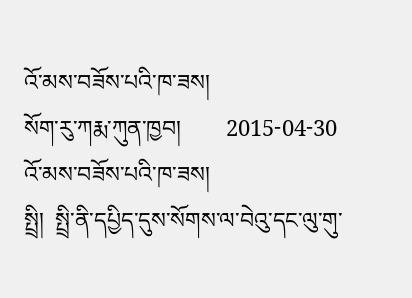འོ་མས་བཟོས་པའི་ཁ་ཟས།
སོག་རུ་ཀརྨ་ཀུན་ཁྱབ།        2015-04-30
འོ་མས་བཟོས་པའི་ཁ་ཟས།
སྤྲི།  སྤྲི་ནི་དཔྱིད་དུས་སོགས་ལ་བེའུ་དང་ལུ་གུ་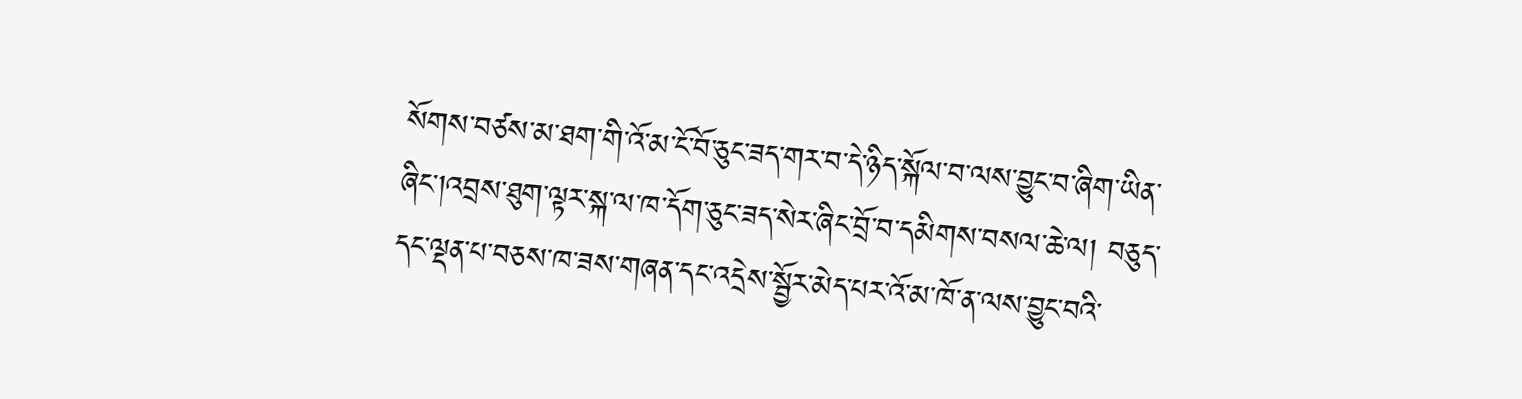སོགས་བཙས་མ་ཐག་གི་འོ་མ་ངོ་བོ་ཅུང་ཟད་གར་བ་དེ་ཉིད་སྐོལ་བ་ལས་བྱུང་བ་ཞིག་ཡིན་ཞིང་།འབྲས་ཐུག་ལྟར་སྐ་ལ་ཁ་དོག་ཅུང་ཟད་སེར་ཞིང་བྲོ་བ་དམིགས་བསལ་ཆེ་ལ། བཅུད་དང་ལྡན་པ་བཅས་ཁ་ཟས་གཞན་དང་འདྲེས་སྦྱོར་མེད་པར་འོ་མ་ཁོ་ན་ལས་བྱུང་བའི་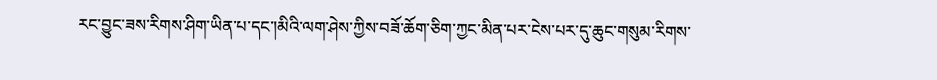རང་བྱུང་ཟས་རིགས་ཤིག་ཡིན་པ་དང་།མིའི་ལག་ཤེས་ཀྱིས་བཟོ་ཆོག་ཅིག་ཀྱང་མིན་པར་ངེས་པར་དུ་ཆུང་གསུམ་རིགས་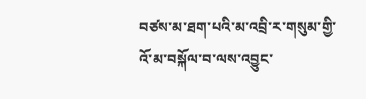བཙས་མ་ཐག་པའི་མ་འབྲི་ར་གསུམ་གྱི་འོ་མ་བསྐོལ་བ་ལས་འབྱུང་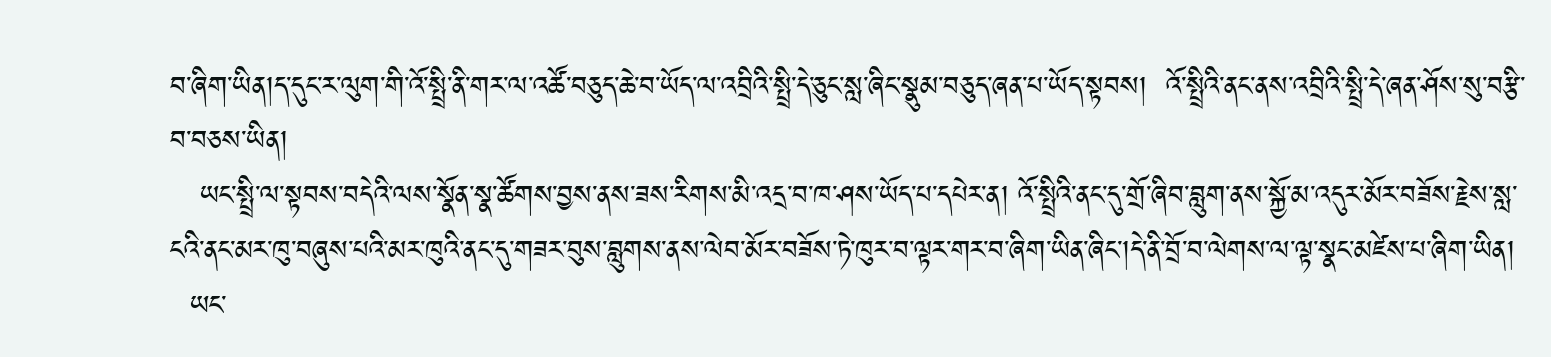བ་ཞིག་ཡིན།ད་དུང་ར་ལུག་གི་འོ་སྤྲི་ནི་གར་ལ་འཚོ་བཅུད་ཆེ་བ་ཡོད་ལ་འབྲིའི་སྤྲི་དེ་ཅུང་སླ་ཞིང་སྣུམ་བཅུད་ཞན་པ་ཡོད་སྟབས།  འོ་སྤྲིའི་ནང་ནས་འབྲིའི་སྤྲི་དེ་ཞན་ཤོས་སུ་བརྩི་བ་བཅས་ཡིན།
   ཡང་སྤྲི་ལ་སྟབས་བདེའི་ལས་སྣོན་སྣ་ཚོགས་བྱས་ནས་ཟས་རིགས་མི་འདྲ་བ་ཁ་ཤས་ཡོད་པ་དཔེར་ན། འོ་སྤྲིའི་ནང་དུ་གྲོ་ཞིབ་བླུག་ནས་སྐྱོ་མ་འདུར་མོར་བཟོས་རྗེས་སླ་ངའི་ནང་མར་ཁུ་བཞུས་པའི་མར་ཁུའི་ནང་དུ་གཟར་བུས་བླུགས་ནས་ལེབ་མོར་བཟོས་ཏེ་ཁུར་བ་ལྟར་གར་བ་ཞིག་ཡིན་ཞིང་།དེ་ནི་བྲོ་བ་ལེགས་ལ་ལྟ་སྣང་མཛེས་པ་ཞིག་ཡིན།
  ཡང་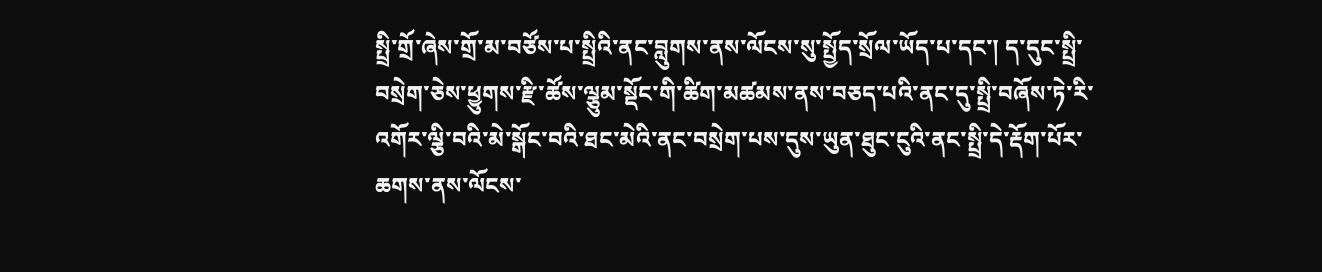སྤྲི་གྲོ་ཞེས་གྲོ་མ་བཙོས་པ་སྤྲིའི་ནང་བླུགས་ནས་ལོངས་སུ་སྤྱོད་སྲོལ་ཡོད་པ་དང་། ད་དུང་སྤྲི་བསྲེག་ཅེས་ཕྱུགས་རྫི་ཚོས་ལྕུམ་སྡོང་གི་ཚིག་མཚམས་ནས་བཅད་པའི་ནང་དུ་སྤྲི་བཞོས་ཏེ་རི་འགོར་ལྕི་བའི་མེ་སྒོང་བའི་ཐང་མེའི་ནང་བསྲེག་པས་དུས་ཡུན་ཐུང་ངུའི་ནང་སྤྲི་དེ་རྡོག་པོར་ཆགས་ནས་ལོངས་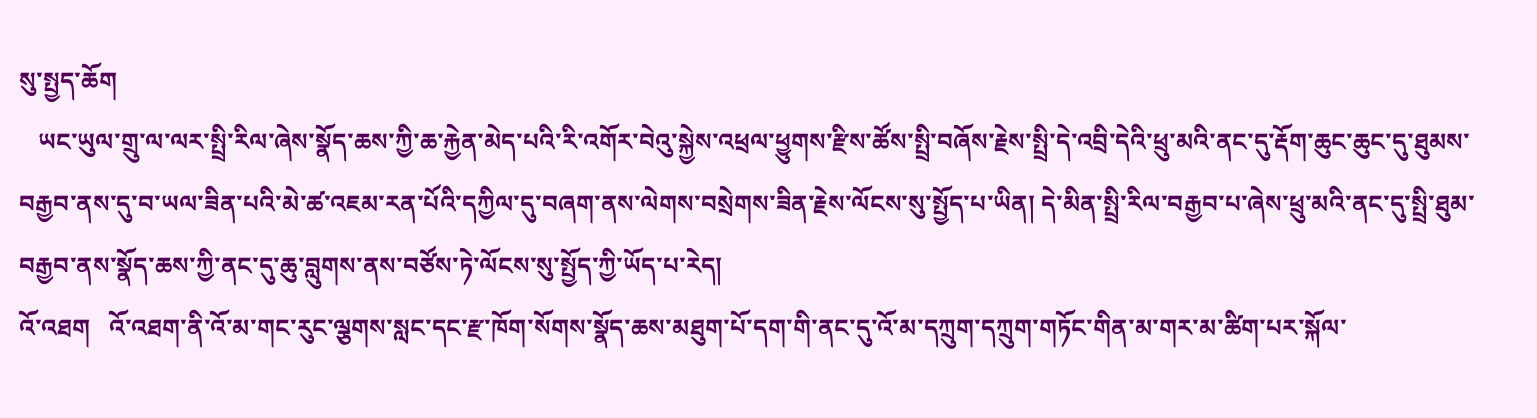སུ་སྤྱད་ཆོག
   ཡང་ཡུལ་གྲུ་ལ་ལར་སྤྲི་རིལ་ཞེས་སྣོད་ཆས་ཀྱི་ཆ་རྐྱེན་མེད་པའི་རི་འགོར་བེའུ་སྐྱེས་འཕྲལ་ཕྱུགས་རྫིས་ཚོས་སྤྲི་བཞོས་རྗེས་སྤྲི་དེ་འབྲི་དེའི་ཕྲུ་མའི་ནང་དུ་རྡོག་ཆུང་ཆུང་དུ་ཐུམས་བརྒྱབ་ནས་དུ་བ་ཡལ་ཟིན་པའི་མེ་ཚ་འཇམ་རན་པོའི་དཀྱིལ་དུ་བཞག་ནས་ལེགས་བསྲེགས་ཟིན་རྗེས་ལོངས་སུ་སྤྱོད་པ་ཡིན། དེ་མིན་སྤྲི་རིལ་བརྒྱབ་པ་ཞེས་ཕྲུ་མའི་ནང་དུ་སྤྲི་ཐུམ་བརྒྱབ་ནས་སྣོད་ཆས་ཀྱི་ནང་དུ་ཆུ་བླུགས་ནས་བཙོས་ཏེ་ལོངས་སུ་སྤྱོད་ཀྱི་ཡོད་པ་རེད།
འོ་འཐག   འོ་འཐག་ནི་འོ་མ་གང་རུང་ལྕགས་སླང་དང་རྫ་ཁོག་སོགས་སྣོད་ཆས་མཐུག་པོ་དག་གི་ནང་དུ་འོ་མ་དཀྲུག་དཀྲུག་གཏོང་གིན་མ་གར་མ་ཚིག་པར་སྐོལ་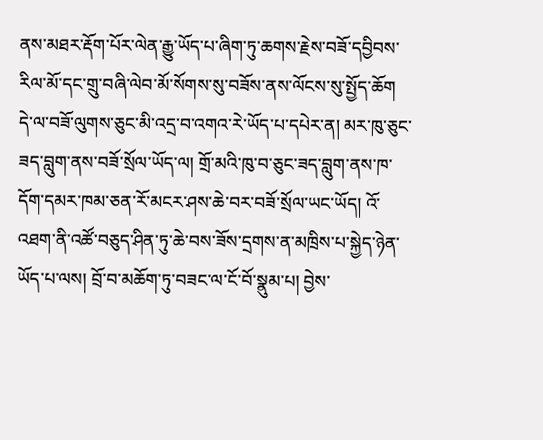ནས་མཐར་རྡོག་པོར་ལེན་རྒྱུ་ཡོད་པ་ཞིག་ཏུ་ཆགས་རྗེས་བཟོ་དབྱིབས་རིལ་མོ་དང་གྲུ་བཞི་ལེབ་མོ་སོགས་སུ་བཟོས་ནས་ལོངས་སུ་སྤྱོད་ཆོག   དེ་ལ་བཟོ་ལུགས་ཅུང་མི་འདྲ་བ་འགའ་རེ་ཡོད་པ་དཔེར་ན། མར་ཁུ་ཅུང་ཟད་བླུག་ནས་བཟོ་སྲོལ་ཡོད་ལ། གྲོ་མའི་ཁུ་བ་ཅུང་ཟད་བླུག་ནས་ཁ་དོག་དམར་ཁམ་ཅན་རོ་མངར་ཤས་ཆེ་བར་བཟོ་སྲོལ་ཡང་ཡོད། འོ་འཐག་ནི་འཚོ་བཅུད་ཤིན་ཏུ་ཆེ་བས་ཟོས་དྲགས་ན་མཁྲིས་པ་སྐྱེད་ཉེན་ཡོད་པ་ལས། བྲོ་བ་མཆོག་ཏུ་བཟང་ལ་ངོ་བོ་སྣུམ་པ། བྱེས་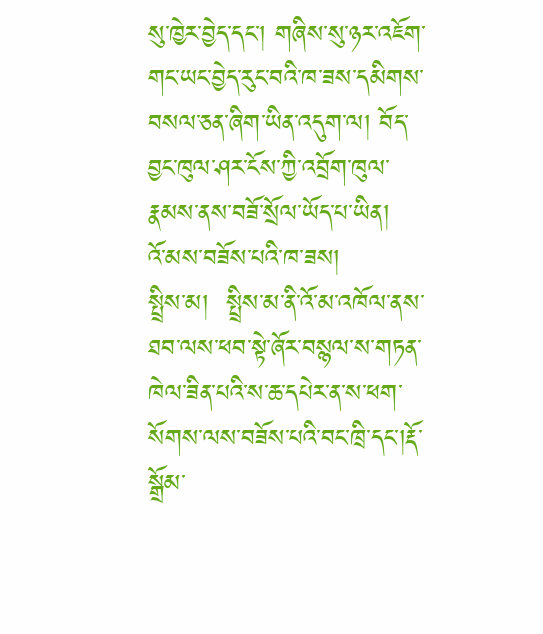སུ་ཁྱེར་བྱེད་དང་། གཞིས་སུ་ཉར་འཇོག་གང་ཡང་བྱེད་རུང་བའི་ཁ་ཟས་དམིགས་བསལ་ཅན་ཞིག་ཡིན་འདུག་ལ། བོད་བྱང་ཁུལ་ཤར་ངོས་ཀྱི་འབྲོག་ཁུལ་རྣམས་ནས་བཟོ་སྲོལ་ཡོད་པ་ཡིན།
འོ་མས་བཟོས་པའི་ཁ་ཟས།
སྤྲིས་མ།  སྤྲིས་མ་ནི་འོ་མ་འཁོལ་ནས་ཐབ་ལས་ཕབ་སྟེ་ཞོར་བསྙལ་ས་གཏན་ཁེལ་ཟིན་པའི་ས་ཆ་དཔེར་ན་ས་ཕག་སོགས་ལས་བཟོས་པའི་བང་ཁྲི་དང་།རྡོ་སྒྲོམ་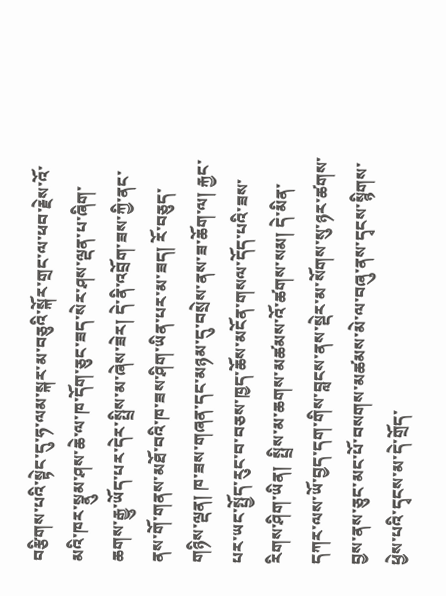བརྩིགས་པའི་སྟེང་དུ་ཧ་ལམ་སྐར་མ་བཅུའི་སྐོར་གྲང་ལ་ཕབ་རྗེས་འོ་མའི་ཁར་སྣུམ་ཤས་ཆེ་ལ་ཁ་དོག་ཅུང་ཟད་སེར་ཤས་ལྡན་པ་ཞིག་ཆགས་རྒྱུ་ཡོད་པར་དེར་སྤྲིས་མ་ཞེས་ཟེར། དེ་ནི་འབྲོག་ཟས་ཀྱི་ནང་ནས་གོ་གནས་མཐོ་བའི་ཁ་ཟས་ཤིག་ཡིན་པར་མ་ཟད། རོ་བཅུད་གཉིས་ལྡན། ཁ་ཟས་གཞན་དང་མཉམ་དུ་བསྲེས་ནས་ཟ་ཆོག་ལ། རྐྱང་པར་ཡང་སྤྱོད་རུང་བ་བཅས་ཁྱད་ཆོས་མངོན་གསལ་དོད་པའི་ཟས་རིགས་ཤིག་ཡིན།  སྤྲིས་མ་ཆགས་མཚམས་འོ་ཚགས་སམ། དེ་མིན་དཀར་ལས་ཡོ་བྱད་དག་གིས་བླངས་ནས་སྡེར་མ་སོགས་སུ་ཉར་ཚགས་བྱས་ནས་ཅུང་མང་པོ་བསགས་མཚམས་མེ་ལ་བཞུ་ནས་དྭངས་སྙིགས་ཕྱེས་པའི་དྭངས་མ་དེ་གྲོད་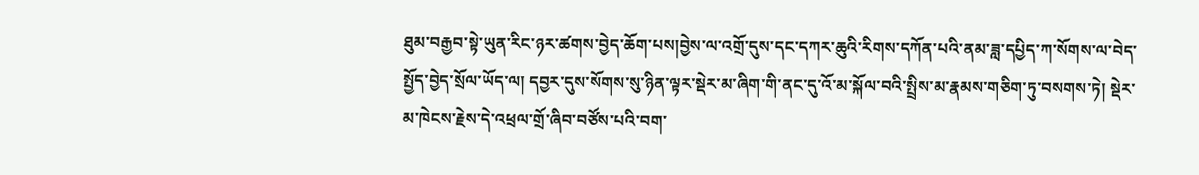ཐུམ་བརྒྱབ་སྟེ་ཡུན་རིང་ཉར་ཚགས་བྱེད་ཆོག་པས།བྱེས་ལ་འགྲོ་དུས་དང་དཀར་ཆུའི་རིགས་དཀོན་པའི་ནམ་ཟླ་དཔྱིད་ཀ་སོགས་ལ་བེད་སྤྱོད་བྱེད་སྲོལ་ཡོད་ལ། དབྱར་དུས་སོགས་སུ་ཉིན་ལྟར་སྡེར་མ་ཞིག་གི་ནང་དུ་འོ་མ་སྐོལ་བའི་སྤྲིས་མ་རྣམས་གཅིག་ཏུ་བསགས་ཏེ། སྡེར་མ་ཁེངས་རྗེས་དེ་འཕྲལ་གྲོ་ཞིབ་བཙོས་པའི་བག་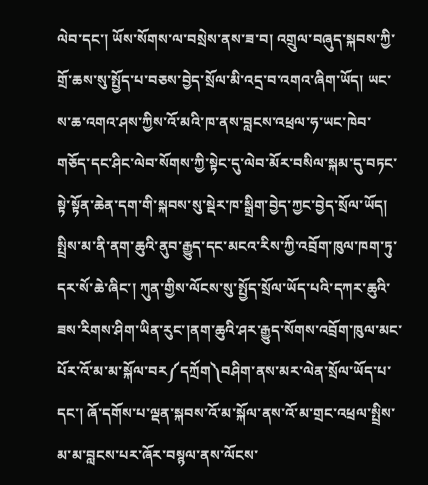ལེབ་དང་། ཡོས་སོགས་ལ་བསྲེས་ནས་ཟ་བ། འགྲུལ་བཞུད་སྐབས་ཀྱི་གྲོ་ཆས་སུ་སྤྱོད་པ་བཅས་བྱེད་སྲོལ་མི་འདྲ་བ་འགའ་ཞིག་ཡོད། ཡང་ས་ཆ་འགའ་ཤས་ཀྱིས་འོ་མའི་ཁ་ནས་བླངས་འཕྲལ་ཧ་ཡང་ཁེབ་གཅོད་དང་ཤིང་ལེབ་སོགས་ཀྱི་སྟེང་དུ་ལེབ་མོར་བསིལ་སྐམ་དུ་བཏང་སྟེ་སྟོན་ཆེན་དག་གི་སྐབས་སུ་སྡེར་ཁ་སྒྲིག་བྱེད་ཀྱང་བྱེད་སྲོལ་ཡོད། སྤྲིས་མ་ནི་ནག་ཆུའི་ནུབ་རྒྱུད་དང་མངའ་རིས་ཀྱི་འབྲོག་ཁུལ་ཁག་ཏུ་དར་སོ་ཆེ་ཞིང་། ཀུན་གྱིས་ལོངས་སུ་སྤྱོད་སྲོལ་ཡོད་པའི་དཀར་ཆུའི་ཟས་རིགས་ཤིག་ཡིན་རུང་།ནག་ཆུའི་ཤར་རྒྱུད་སོགས་འབྲོག་ཁུལ་མང་པོར་འོ་མ་མ་སྐོལ་བར༼དཀྲོག༽བཤིག་ནས་མར་ལེན་སྲོལ་ཡོད་པ་དང་། ཞོ་དགོས་པ་ལྡན་སྐབས་འོ་མ་སྐོལ་ནས་འོ་མ་གྲང་འཕྲལ་སྤྲིས་མ་མ་བླངས་པར་ཞོར་བསྙལ་ནས་ལོངས་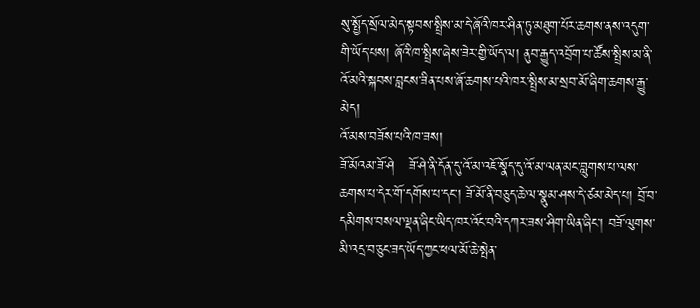སུ་སྤྱོད་སྲོལ་མེད་སྟབས་སྤྲིས་མ་དེ་ཞོའི་ཁར་ཤིན་ཏུ་མཐུག་པོར་ཆགས་ནས་འདུག་གི་ཡོད་པས། ཞོའི་ཁ་སྤྲིས་ཞེས་ཟེར་གྱི་ཡོད་ལ། ནུབ་རྒྱུད་འབྲོག་པ་ཚོས་སྤྲིས་མ་ནི་འོ་མའི་སྐབས་བླངས་ཟིན་པས་ཞོ་ཆགས་པའི་ཁར་སྤྲིས་མ་སྲབ་མོ་ཞིག་ཆགས་རྒྱུ་མེད།
འོ་མས་བཟོས་པའི་ཁ་ཟས།
ཟོ་མོའམ་ཟོ་ཤེ   ཟོ་ཤེ་ནི་དོན་དུ་འོ་མ་འཇོ་སྣོད་དུ་འོ་མ་ལན་མང་བླུགས་པ་ལས་ཆགས་པ་དེར་གོ་དགོས་པ་དང་། ཟོ་མོ་ནི་བཅུད་ཆེ་ལ་སྣུམ་ཤས་དེ་ཙམ་མེད་པ། བྲོ་བ་དམིགས་བསལ་ལྡན་ཞིང་ཡིད་ཁར་འོང་བའི་དཀར་ཟས་ཤིག་ཡིན་ཞིང་། བཟོ་ལུགས་མི་འདྲ་བ་ཅུང་ཟད་ཡོད་ཀྱང་ཕལ་མོ་ཆེ་སྤེན་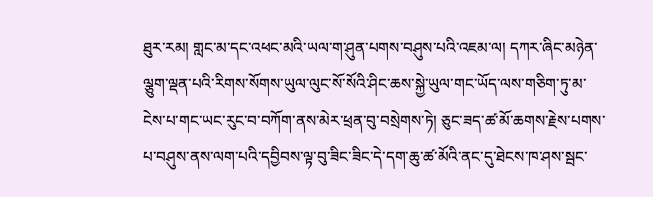ཐུར་རམ། གླང་མ་དང་འཕང་མའི་ཡལ་ག་ཤུན་པགས་བཤུས་པའི་འཇམ་ལ། དཀར་ཞིང་མཉེན་ལྕུག་ལྡན་པའི་རིགས་སོགས་ཡུལ་ལུང་སོ་སོའི་ཤིང་ཆས་སྐྱེ་ཡུལ་གང་ཡོད་ལས་གཅིག་ཏུ་མ་ངེས་པ་གང་ཡང་རུང་བ་བཀོག་ནས་མེར་ཕྲན་བུ་བསྲེགས་ཏེ། ཅུང་ཟད་ཚ་མོ་ཆགས་རྗེས་པགས་པ་བཤུས་ནས་ལག་པའི་དབྱིབས་ལྟ་བུ་ཟིང་ཟིང་དེ་དག་ཆུ་ཚ་མོའི་ནང་དུ་ཐེངས་ཁ་ཤས་སྦང་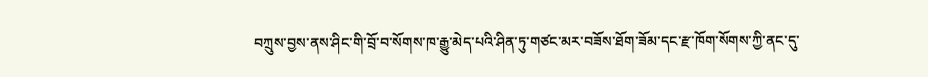བཀྲུས་བྱས་ནས་ཤིང་གི་བྲོ་བ་སོགས་ཁ་རྒྱུ་མེད་པའི་ཤིན་ཏུ་གཙང་མར་བཟོས་ཐོག་ཟོམ་དང་རྫ་ཁོག་སོགས་ཀྱི་ནང་དུ་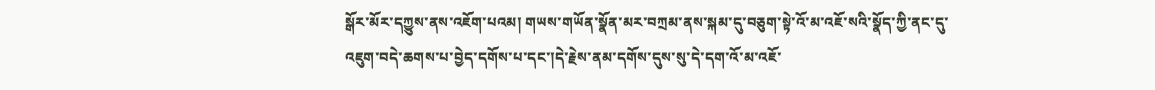སྒོར་མོར་དཀྱུས་ནས་འཇོག་པའམ། གཡས་གཡོན་སྣོན་མར་བཀྲམ་ནས་སྐམ་དུ་བཅུག་སྟེ་འོ་མ་འཇོ་སའི་སྣོད་ཀྱི་ནང་དུ་འཇུག་བདེ་ཆགས་པ་བྱེད་དགོས་པ་དང་།དེ་རྗེས་ནམ་དགོས་དུས་སུ་དེ་དག་འོ་མ་འཇོ་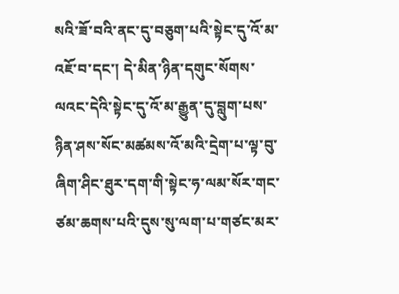སའི་ཟོ་བའི་ནང་དུ་བཅུག་པའི་སྟེང་དུ་འོ་མ་འཇོ་བ་དང་། དེ་མིན་ཉིན་དགུང་སོགས་ལའང་དེའི་སྟེང་དུ་འོ་མ་རྒྱུན་དུ་བླུག་པས་ཉིན་ཤས་སོང་མཚམས་འོ་མའི་དྲེག་པ་ལྟ་བུ་ཞིག་ཤིང་ཐུར་དག་གི་སྟེང་ཧ་ལམ་སོར་གང་ཙམ་ཆགས་པའི་དུས་སུ་ལག་པ་གཙང་མར་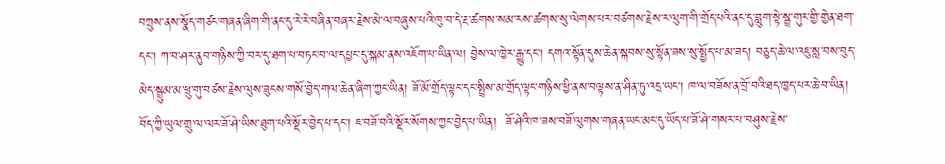བཀྲུས་ནས་སྣོད་གཙང་གཞན་ཞིག་གི་ནང་དུ་རེ་རེ་བཞིན་བཞར་རྗེས་མེ་ལ་བཞུས་པའི་ཁུ་བ་དེ་རྔ་ཚགས་སམ་རས་ཚགས་སུ་ལེགས་པར་བཙགས་རྗེས་ར་ལུག་གི་གྲོད་པའི་ནང་དུ་བླུག་སྟེ་སྦྲ་གུར་གྱི་གྱེན་ཐག་དང་། ཀ་བ་ཤར་ནུབ་གཉིས་ཀྱི་བར་དུ་ཐག་པ་བཏང་བ་ལ་དཔྱང་དུ་སྐམ་ནས་འཇོག་པ་ཡིན་ལ། བྱེས་ལ་ཁྱེར་རྒྱུ་དང་། དགའ་སྟོན་དུས་ཆེན་སྐབས་སུ་སྟོན་ཟས་སུ་སྤྱོད་པ་མ་ཟད། བཅུད་ཆེ་ལ་འཇུ་སླ་བས་བུད་མེད་སྦྲུམ་མ་ཕྲུ་གུ་བཙས་རྗེས་ལུས་ཟུངས་གསོ་བྱེད་གལ་ཆེན་ཞིག་ཀྱང་ཡིན། ཟོ་མོ་གྲོད་ལྟང་དང་སྤྲིས་མ་གྲོད་ལྟང་གཉིས་ཕྱི་ནས་བལྟས་ན་ཤིན་ཏུ་འདྲ་ཡང་། ཁ་ལ་བཟོས་ན་བྲོ་བའི་ཐད་ཁྱད་པར་ཆེ་བ་ཡིན། བོད་ཀྱི་ཡུལ་གྲུ་ལ་ལར་ཟོ་ཤེ་ཡིས་ཐུག་པའི་སྡོར་བྱེད་པ་དང་། ཇ་བཟོ་བའི་སྡོར་སོགས་ཀྱང་བྱེད་པ་ཡིན།  ཟོ་ཤེའི་ཁ་ཟས་བཟོ་ལུགས་གཞན་ཡང་མང་དུ་ཡོད་པ་ཟོ་ཤེ་གསར་པ་བཤུས་རྗེས་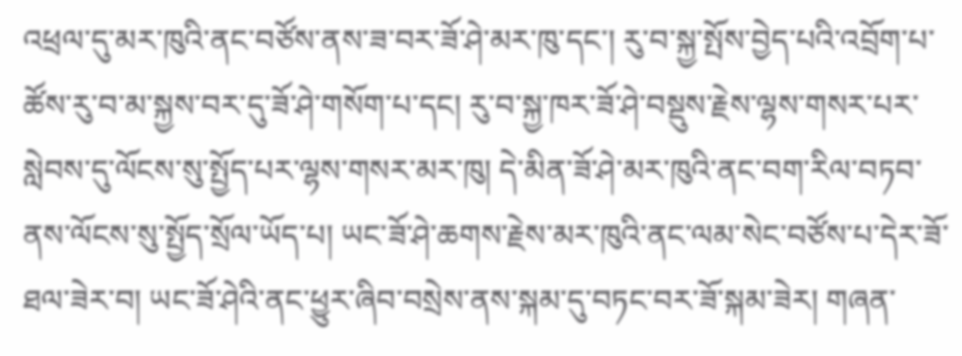འཕྲལ་དུ་མར་ཁུའི་ནང་བཙོས་ནས་ཟ་བར་ཟོ་ཤེ་མར་ཁུ་དང་། རུ་བ་སྐྱ་སྤོས་བྱེད་པའི་འབྲོག་པ་ཚོས་རུ་བ་མ་སྐྱས་བར་དུ་ཟོ་ཤེ་གསོག་པ་དང། རུ་བ་སྐྱ་ཁར་ཟོ་ཤེ་བསྡུས་རྗེས་ལྷས་གསར་པར་སླེབས་དུ་ལོངས་སུ་སྤྱོད་པར་ལྷས་གསར་མར་ཁུ། དེ་མིན་ཟོ་ཤེ་མར་ཁུའི་ནང་བག་རིལ་བཏབ་ནས་ལོངས་སུ་སྤྱོད་སྲོལ་ཡོད་པ། ཡང་ཟོ་ཤེ་ཆགས་རྗེས་མར་ཁུའི་ནང་ལམ་སེང་བཙོས་པ་དེར་ཟོ་ཐལ་ཟེར་བ། ཡང་ཟོ་ཤེའི་ནང་ཕྱུར་ཞིབ་བསྲེས་ནས་སྐམ་དུ་བཏང་བར་ཟོ་སྐམ་ཟེར། གཞན་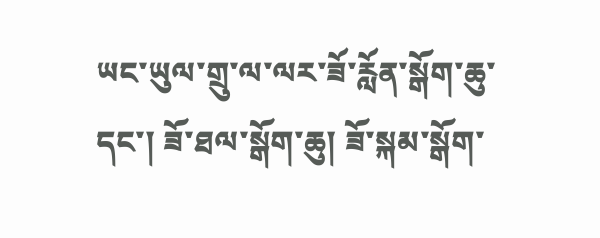ཡང་ཡུལ་གྲུ་ལ་ལར་ཟོ་རློན་སྒོག་ཆུ་དང་། ཟོ་ཐལ་སྒོག་ཆུ། ཟོ་སྐམ་སྒོག་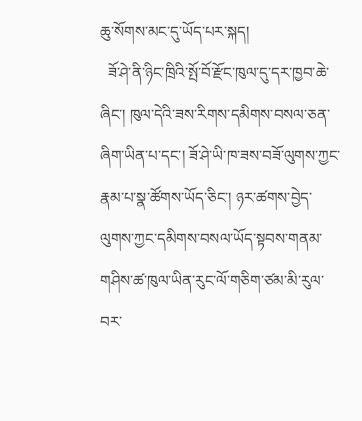ཆུ་སོགས་མང་དུ་ཡོད་པར་སྐད།
  ཟོ་ཤེ་ནི་ཉིང་ཁྲིའི་སྤོ་བོ་རྫོང་ཁུལ་དུ་དར་ཁྱབ་ཆེ་ཞིང་། ཁུལ་དེའི་ཟས་རིགས་དམིགས་བསལ་ཅན་ཞིག་ཡིན་པ་དང་། ཟོ་ཤེ་ཡི་ཁ་ཟས་བཟོ་ལུགས་ཀྱང་རྣམ་པ་སྣ་ཚོགས་ཡོད་ཅིང་། ཉར་ཚགས་བྱེད་ལུགས་ཀྱང་དམིགས་བསལ་ཡོད་སྟབས་གནམ་གཤིས་ཚ་ཁུལ་ཡིན་རུང་ལོ་གཅིག་ཙམ་མི་རུལ་བར་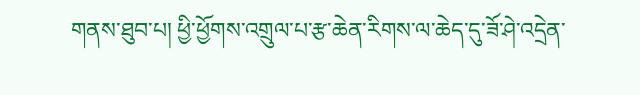གནས་ཐུབ་པ། ཕྱི་ཕྱོགས་འགྲུལ་པ་རྩ་ཆེན་རིགས་ལ་ཆེད་དུ་ཟོ་ཤེ་འདྲེན་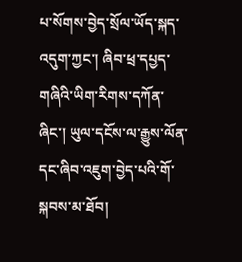པ་སོགས་བྱེད་སྲོལ་ཡོད་སྐད་འདུག་ཀྱང་། ཞིབ་ཕྲ་དཔྱད་གཞིའི་ཡིག་རིགས་དཀོན་ཞིང་། ཡུལ་དངོས་ལ་རྒྱུས་ལོན་དང་ཞིབ་འཇུག་བྱེད་པའི་གོ་སྐབས་མ་ཐོབ།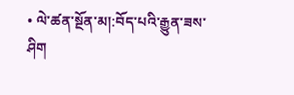• ལེ་ཚན་སྔོན་མ།:བོད་པའི་རྒྱུན་ཟས་ཤིག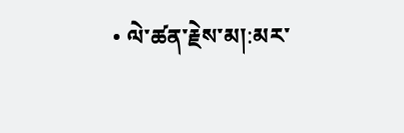• ལེ་ཚན་རྗེས་མ།:མར་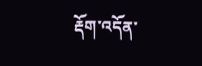རྡོག་འདོན་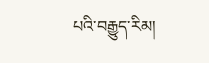པའི་བརྒྱུད་རིམ།